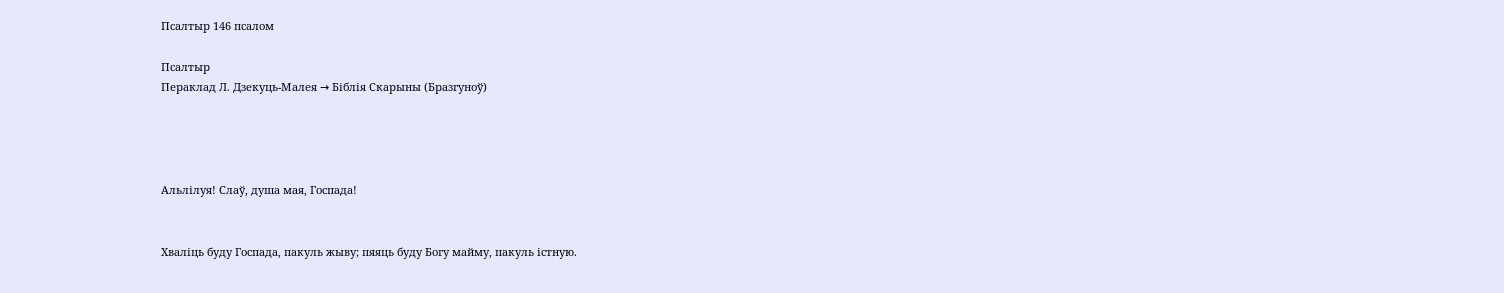Псалтыр 146 псалом

Псалтыр
Пераклад Л. Дзекуць-Малея → Біблія Скарыны (Бразгуноў)




Альлілуя! Слаў, душа мая, Госпада!


Хваліць буду Госпада, пакуль жыву; пяяць буду Богу майму, пакуль істную.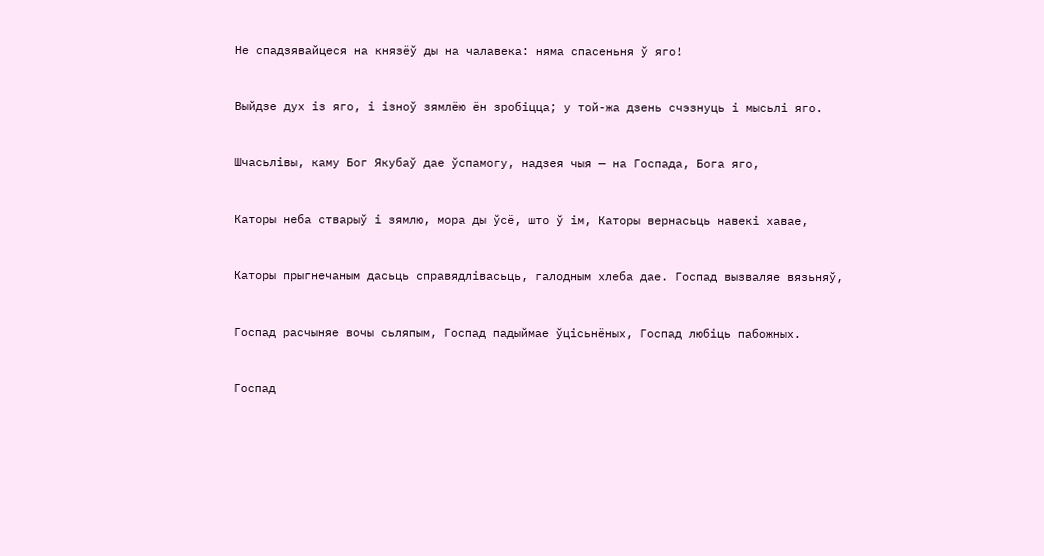Не спадзявайцеся на князёў ды на чалавека: няма спасеньня ў яго!


Выйдзе дух із яго, і ізноў зямлёю ён зробіцца; у той-жа дзень счэзнуць і мысьлі яго.


Шчасьлівы, каму Бог Якубаў дае ўспамогу, надзея чыя — на Госпада, Бога яго,


Каторы неба стварыў і зямлю, мора ды ўсё, што ў ім, Каторы вернасьць навекі хавае,


Каторы прыгнечаным дасьць справядлівасьць, галодным хлеба дае. Госпад вызваляе вязьняў,


Госпад расчыняе вочы сьляпым, Госпад падыймае ўцісьнёных, Госпад любіць пабожных.


Госпад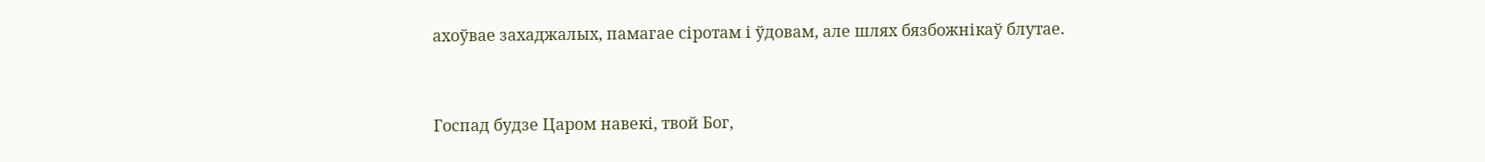ахоўвае захаджалых, памагае сіротам і ўдовам, але шлях бязбожнікаў блутае.


Госпад будзе Царом навекі, твой Бог,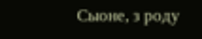Сыоне, з роду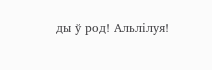ды ў род! Альлілуя!